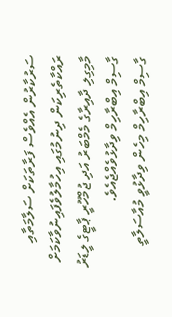ސަރުކާރުން އެއްވެސް ފަރާތަކަށް ސަލާމަތާއި ރައްކާތެރިކަން ދިނުމުގައި އިހުމާލުވެފައިނުވާކަމަށް މާމިގިލި ދާއިރާގެ މެމްބަރު އަދި ޖުމްހޫރީ ޕާޓީގެ ލީޑަރު ގާސިމް އިބްރާހިމް ވިދާޅުވެއްޖެއެވެ.
ގާސިމް އިބްރާހިމް މިހެން ވިދާޅުވީ މުއާސަލާތީ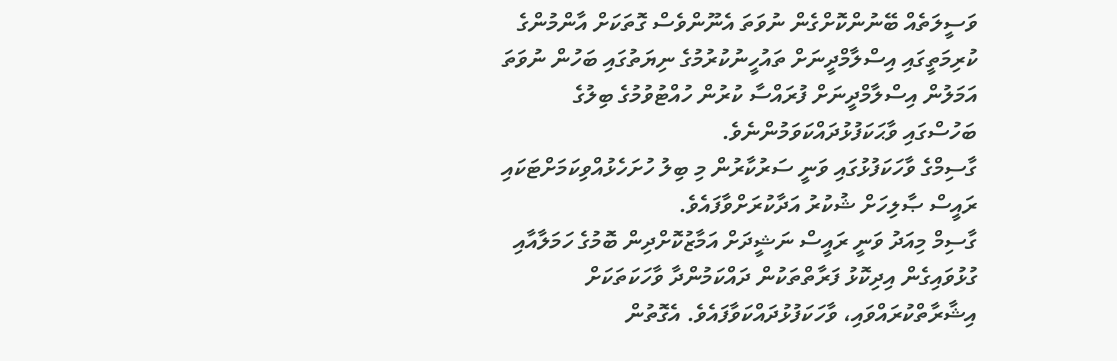ވަސީލަތެއް ބޭނުންކޮށްގެން ނުވަތަ އެނޫންވެސް ގޮތަކަށް އާންމުންގެ ކުރިމަތީގައި އިސްލާމްދީނަށް ތައުހީނުކުރުމުގެ ނިޔަތުގައި ބަހުން ނުވަތަ އަމަލުން އިސްލާމްދީނަށް ފުރައްސާ ކުރުން ހުއްޓުވުމުގެ ބިލުގެ ބަހުސްގައި ވާޙަކަފުޅުދައްކަވަމުންނެވެ.
ގާސިމްގެ ވާހަކަފުޅުގައި ވަނީ ސަރުކާރުން މި ބިލު ހުށަހެޅުއްވިކަމަށްޓަކައި ރައީސް ޞާލިހަށް ޝުކުރު އަދާކުރަށްވާފައެވެ.
ގާސިމް މިއަދު ވަނީ ރައީސް ނަޝީދަށް އަމާޒުކޮށްދިން ބޮމުގެ ހަމަލާއާއި ގުޅުވައިގެން އިދިކޮޅު ފަރާތްތަކުން ދައްކަމުންދާ ވާހަކަތަކަށް އިޝާރާތްކުރައްވައި، ވާހަކަފުޅުދައްކަވާފައެވެ. އެގޮތުން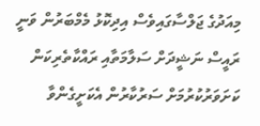މިއަދުގެ ޖަލްސާގައިވެސް އިދިކޮޅު މެމްބަރުން ވަނީ ރައީސް ނަޝީދަށް ސަލާމަތާއި ރައްކާތެރިކަން ކަށަވަރުކުރުމަށް ސަރުކާރުން އެކަށީގެންވާ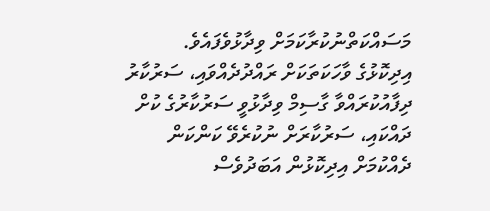މަސައްކަތްނުކުރާކަމަށް ވިދާޅުވެފައެވެ.
އިދިކޮޅުގެ ވާހަކަތަކަށް ރައްދުދެއްވައި، ސަރުކާރު ދިފާއުކުރައްވާ ގާސިމް ވިދާޅުވީ ސަރުކާރުގެ ކުށް ދައްކައި، ސަރުކާރަށް ނުކުރެވޭ ކަންކަން ދެއްކުމަށް އިދިކޮޅުން އަބަދުވެސް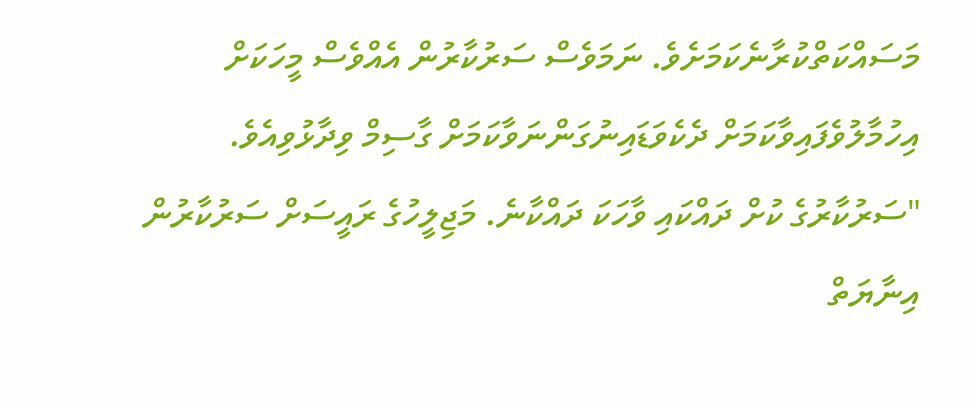މަސައްކަތްކުރާނެކަމަށެވެ. ނަމަވެސް ސަރުކާރުން އެއްވެސް މީހަކަށް އިހުމާލުވެފައިވާކަމަށް ދެކެވަޑައިނުގަންނަވާކަމަށް ގާސިމް ވިދާޅުވިއެވެ.
"ސަރުކާރުގެ ކުށް ދައްކައި ވާހަކަ ދައްކާނެ. މަޖިލީހުގެ ރައީސަށް ސަރުކާރުން އިނާޔަތް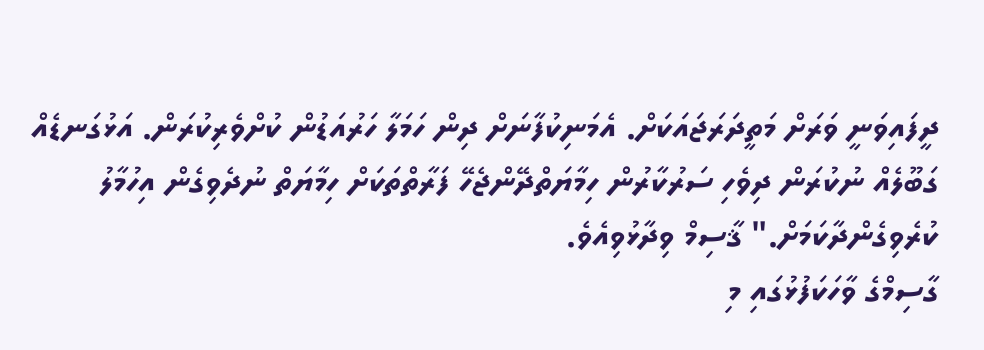ދީފައިވަނީ ވަރަށް މަތީދަރަޖައަކަށް. އެމަނިކުފާނަށް ދިން ހަމަލާ ހަރުއަޑުން ކުށްވެރިކުރަން. އަޅުގަނޑެއް ގަބޫލެއް ނުކުރަން ދިވެހި ސަރުކާރުން ހިމާޔަތްދޭންޖެހޭ ފަރާތްތަކަށް ހިމާޔަތް ނުދެވިގެން އިހުމާލު ކުރެވިގެންދާކަމަށް." ޤާސިމް ވިދާޅުވިއެވެ.
ގާސިމްގެ ވާހަކަފުޅުގައި މި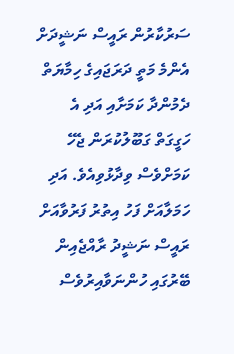ސަރުކާރުން ރައީސް ނަޝީދަށް އެންމެ މަތީ ދަރަޖައިގެ ހިމާޔަތް ދެމުންދާ ކަމަށާއި އަދި އެ ހަގީގަތް ގަބޫލުކުރަން ޖެހޭ ކަމަށްވެސް ވިދާޅުވިއެވެ. އަދި ހަމަލާއަށް ފަހު އިތުރު ފަރުވާއަށް ރައީސް ނަޝީދު ރާއްޖެއިން ބޭރުގައި ހުންނަވާއިރުވެސް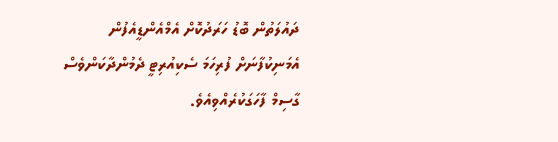ދައުލަތުން ބޮޑު ހަރަދުކޮށް އެމްއެންޑީއެފުން އެމަނިކުފާނަށް ފުރިހަމަ ސެކިއުރިޓީ ދެމުންދާކަންވެސް ގާސިމް ފާހަގަކުރެއްވިއެވެ.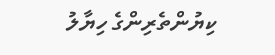ކިޔުންތެރިންގެ ހިޔާލު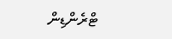ޓްރެންޑިން